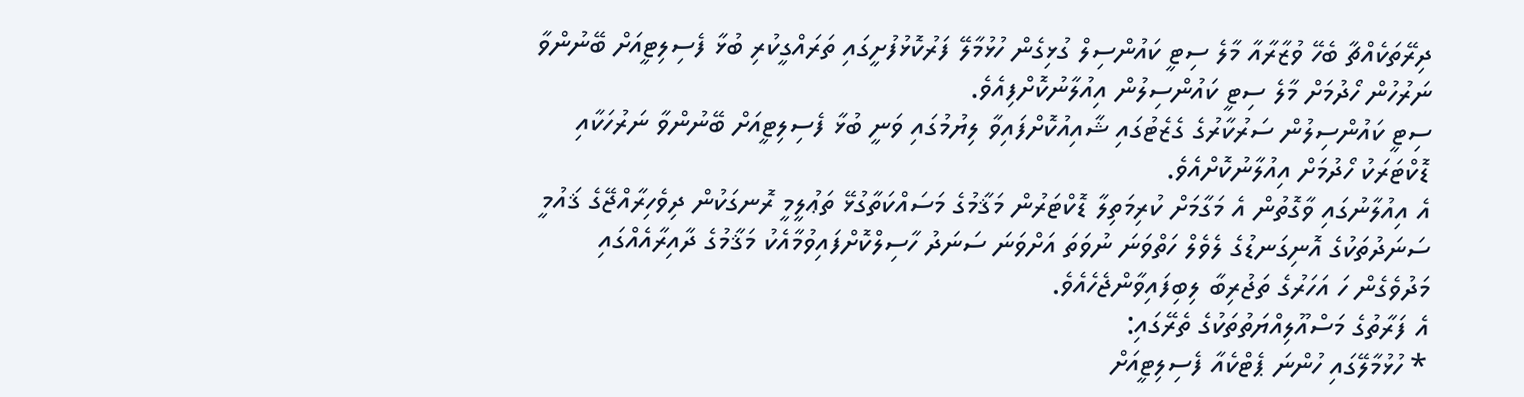ދިރޭތަކެއްޗާ ބެހޭ ވުޒާރާއާ މާލެ ސިޓީ ކައުންސިލް ގުޅިގެން ހުޅުމާލޭ ފަރުކޮޅުފުށީގައި ތަރައްގީކުރި ބުޅާ ފެސިލިޓީއަށް ބޭނުންވާ ނަރުހުން ހޯދުމަށް މާލެ ސިޓީ ކައުންސިލުން އިއުލާނުކޮށްފިއެވެ.
ސިޓީ ކައުންސިލުން ސަރުކާރުގެ ގެޒެޓުގައި ޝާއިއުކޮށްފައިވާ ލިޔުމުގައި ވަނީ ބުޅާ ފެސިލިޓީއަށް ބޭނުންވާ ނަރުހަކާއި ޑޮކްޓަރަކު ހޯދުމަށް އިއުލާނުކޮށްއެވެ.
އެ އިއުލާނުގައި ވާގޮތުން އެ މަގާމަށް ކުރިމަތިލާ ޑޮކްޓަރުން މަޤާމުގެ މަސައްކަތާގުޅޭ ތަޢުލީމީ ރޮނގަކުން ދިވެހިރާއްޖޭގެ ޤައުމީ ސަނަދުތަކުގެ އޮނިގަނޑުގެ ލެވެލް ހަތްވަނަ ނުވަތަ އަށްވަނަ ސަނަދު ހާސިލްކޮށްފައިވުމާއެކު މަޤާމުގެ ދާއިރާއެއްގައި މަދުވެގެން ހަ އަހަރުގެ ތަޖުރިބާ ލިބިފައިވާންޖެހެއެވެ.
އެ ފަރާތުގެ މަސްއޫލިއްޔަތުތަކުގެ ތެރޭގައި:
* ހުޅުމާލޭގައި ހުންނަ ޕެޓްކެއާ ފެސިލިޓީއަށް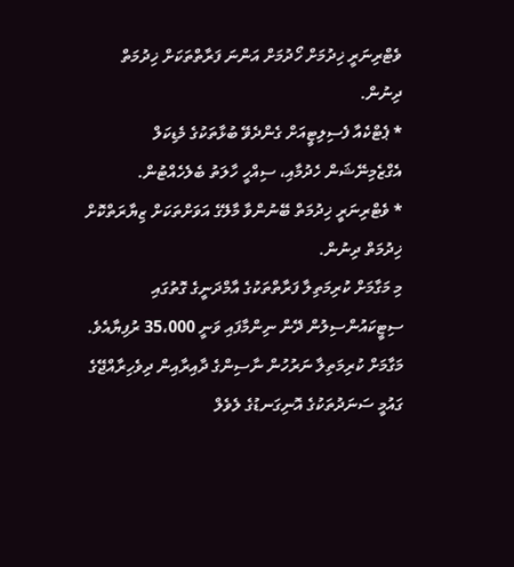ވެޓްރިނަރީ ޚިދުމަށް ހޯދުމަށް އަންނަ ފަރާތްތަކަށް ޚިދުމަތް ދިނުން.
* ޕެޓްކެއާ ފެސިލިޓީއަށް ގެންދެވޭ ބުޅާތަކުގެ މެޑިކަލް އެގްޒެމިނޭޝަން ހެދުމާއި، ސިއްހީ ހާލަތު ބެލެހެއްޓުން.
* ވެޓްރިނަރީ ޚިދުމަތް ބޭނުންވާ މާލޭގެ އަވަށްތަކަށް ޒިޔާރަތްކޮށް ޚިދުމަތް ދިނުން.
މި މަގާމަށް ކުރިމަތިލާ ފަރާތްތަކުގެ އާމްދަނީގެ ގޮތުގައި ސިޓީކައުންސިލުން ދޭން ނިންމާފައި ވަނީ 35،000 ރުފިޔާއެވެ.
މަގާމަށް ކުރިމަތިލާ ނަރުހުން ނާސިންގެ ދާއިރާއިން ދިވެހިރާއްޖޭގެ ގައުމީ ސަނަދުތަކުގެ އޮނިގަނޑުގެ ލެވެލް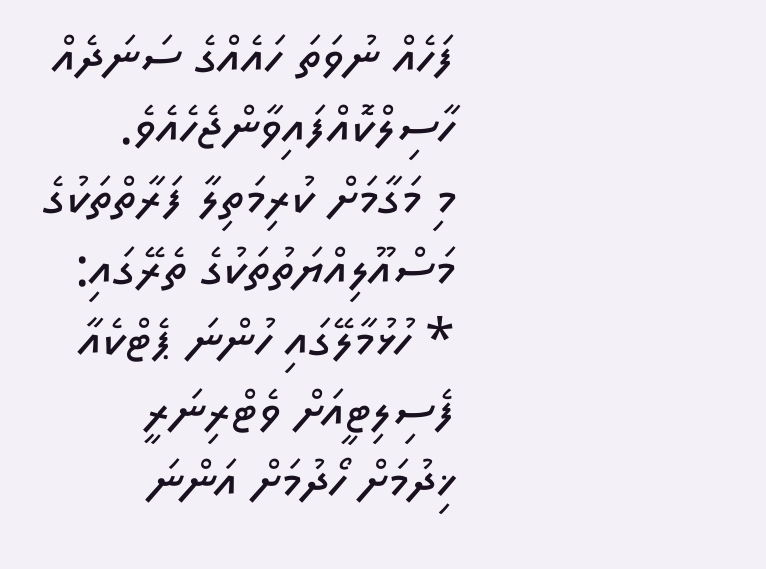ފަހެއް ނުވަތަ ހައެއްގެ ސަނަދެއް ހާސިލްކޮއްފައިވާންޖެހެއެވެ.
މި މަގާމަށް ކުރިމަތިލާ ފަރާތްތަކުގެ މަސްއޫލިއްޔަތުތަކުގެ ތެރޭގައި:
* ހުޅުމާލޭގައި ހުންނަ ޕެޓްކެއާ ފެސިލިޓީއަށް ވެޓްރިނަރީ ޚިދުމަށް ހޯދުމަށް އަންނަ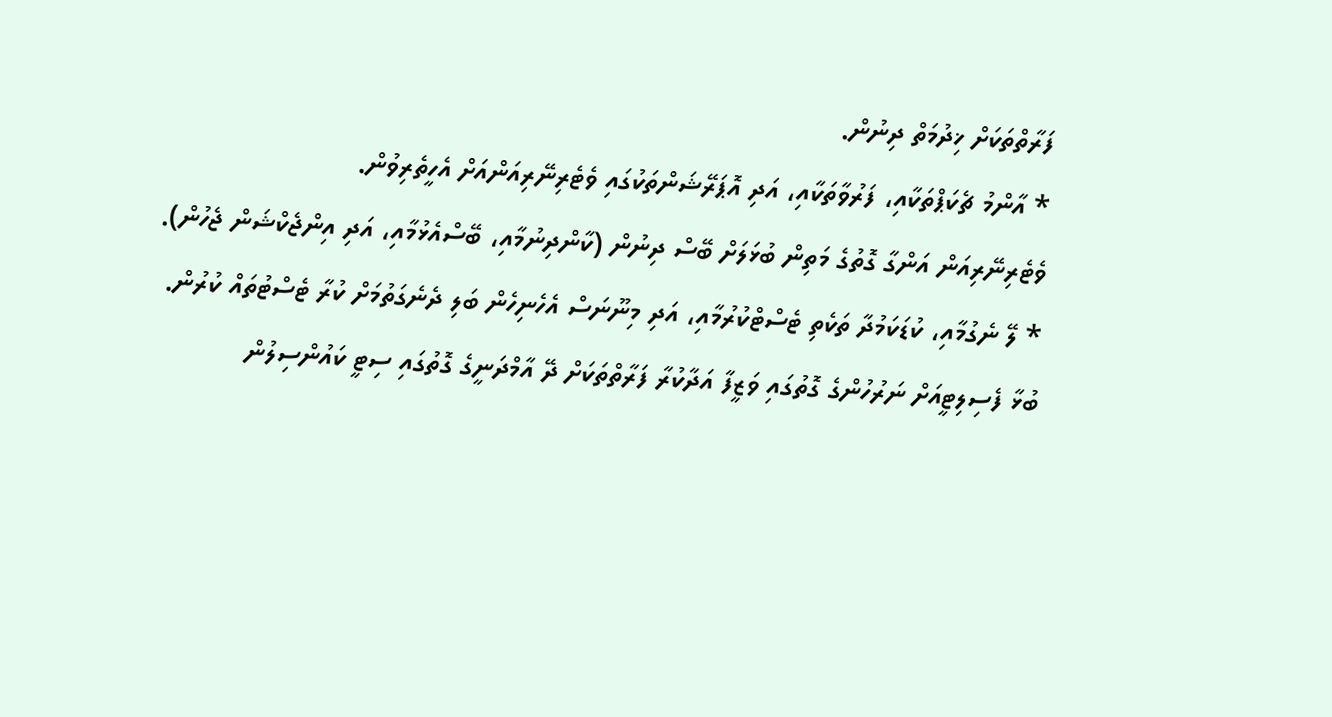ފަރާތްތަކަށް ޚިދުމަތް ދިނުން.
* އާންމު ޗެކަޕްތަކާއި، ފަރުވާތަކާއި، އަދި އޮޕަރޭޝަންތަކުގައި ވެޓެރިނޭރިއަންއަށް އެހީތެރިވުން.
ވެޓެރިނޭރިއަން އަންގާ ގޮތުގެ މަތިން ބުޅަލަށް ބޭސް ދިނުން (ކާންދިނުމާއި، ބޭސްއެޅުމާއި، އަދި އިންޖެކްޝަން ޖެހުން).
* ލޭ ނެގުމާއި، ކުޑަކަމުދާ ތަކެތި ޓެސްޓްކުރުމާއި، އަދި މިނޫނަސް އެހެނިހެން ބަލި ދެނެގަތުމަށް ކުރާ ޓެސްޓުތައް ކުރުން.
ބުޅާ ފެސިލިޓީއަށް ނަރުހުންގެ ގޮތުގައި ވަޒީފާ އަދާކުރާ ފަރާތްތަކަށް ދޭ އާމްދަނީގެ ގޮތުގައި ސިޓީ ކައުންސިލުން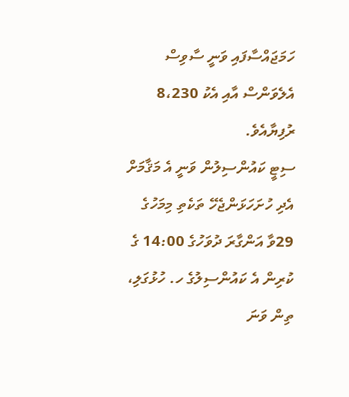ހަމަޖައްސާފައި ވަނީ ސާވިސް އެލެވަންސް އާއި އެކު 8،230 ރުފިޔާއެވެ.
ސިޓީ ކައުންސިލުން ވަނީ އެ މަޤާމަށް އެދި ހުށަހަޅަންޖެހޭ ތަކެތި މިމަހުގެ 29ވާ އަންގާރަ ދުވަހުގެ 14:00 ގެ ކުރިން އެ ކައުންސިލުގެ ހ. ހުޅުގަލި، ތިން ވަނަ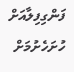ފަންގިފިލާއަށް ހުށަހެށުމަށް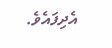އެދިފައެވެ.